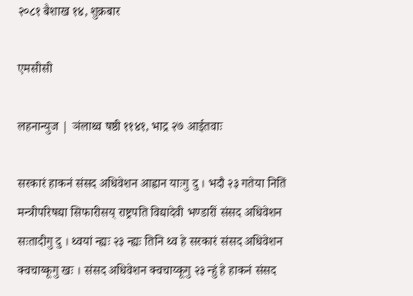२०८१ बैशाख १४, शुक्रबार

एमसीसी

लहनान्युज | ञंलाथ्व षष्ठी ११४१, भाद्र २७ आईतवाः

सरकारं हाकनं संसद अधिवेशन आह्वान याःगु दु । भदौ २३ गतेया नितिं मन्त्रीपरिषद्या सिफारीसय् राष्ट्रपति विद्यादेवी भण्डारीं संसद अधिवेशन सःतादीगु दु । थ्वयां न्ह्यः २३ न्ह्यः तिनि थ्व हे सरकारं संसद अधिवेशन क्वचाय्कूगु खः । संसद अधिवेशन क्वचाय्कूगु २३ न्हुं हे हाकनं संसद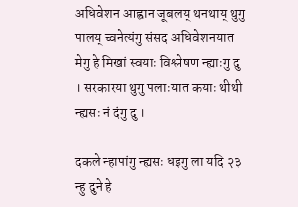अधिवेशन आह्वान जूबलय् थनथाय् थुगु पालय् च्वनेत्यंगु संसद अधिवेशनयात मेगु हे मिखां स्वयाः विश्लेषण न्ह्याःगु दु । सरकारया थुगु पलाःयात कयाः थीथी न्ह्यसः नं दंगु दु ।

दकले न्हापांगु न्ह्यसः धइगु ला यदि २३ न्हु दुने हे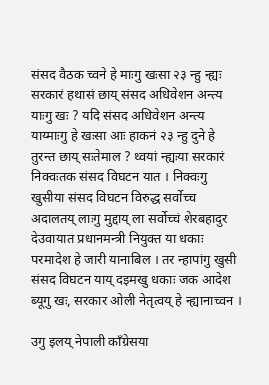संसद वैठक च्वने हे माःगु खःसा २३ न्हु न्ह्यः सरकारं हथासं छाय् संसद अधिवेशन अन्त्य याःगु खः ? यदि संसद अधिवेशन अन्त्य याय्माःगु हे खःसा आः हाकनं २३ न्हु दुने हे तुरन्त छाय् सःतेमाल ? थ्वयां न्ह्यःया सरकारं निक्वःतक संसद विघटन यात । निक्वःगु खुसीया संसद विघटन विरुद्ध सर्वोच्च अदालतय् लाःगु मुद्दाय् ला सर्वोच्चं शेरबहादुर देउवायात प्रधानमन्त्री नियुक्त या धकाः परमादेश हे जारी यानाबिल । तर न्हापांगु खुसी संसद विघटन याय् दइमखु धकाः जक आदेश ब्यूगु खः, सरकार ओली नेतृत्वय् हे न्ह्यानाच्वन ।

उगु इलय् नेपाली काँग्रेसया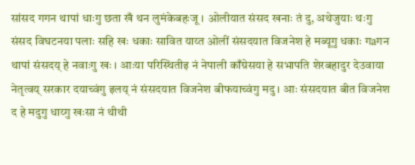सांसद गगन थापां धाःगु छता खँ थन लुमंकेबहःजू । ओलीयात संसद खनाः तं दु, अथेजुयाः थःगु संसद विघटनया पलाः सहि खः धकाः सावित याय्त ओलीं संसदयात विजनेश हे मब्यूगु धकाः गaगन थापां संसदय् हे नवाःगु खः । आःया परिस्थितीइ नं नेपाली काँग्रेसया हे सभापति शेरबहादुर देउवाया नेतृत्वय् सरकार दयाच्वंगु इलय् नं संसदयात विजनेश बीफयाच्वंगु मदु । आः संसदयात बीत विजनेश द हे मदुगु धाय्गु खःसा नं थीथी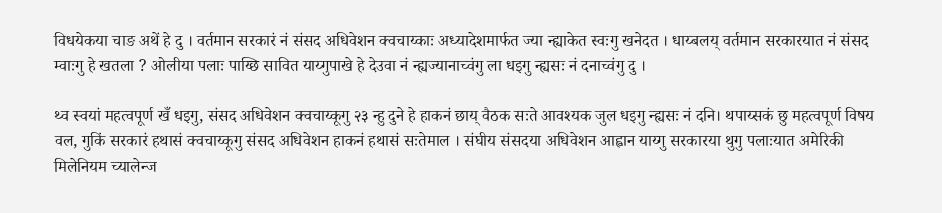विधयेकया चाङ अथें हे दु । वर्तमान सरकारं नं संसद अधिवेशन क्वचाय्काः अध्यादेशमार्फत ज्या न्ह्याकेत स्वःगु खनेदत । धाय्बलय् वर्तमान सरकारयात नं संसद म्वाःगु हे खतला ? ओलीया पलाः पाय्छि सावित याय्गुपाखे हे देउवा नं न्ह्यज्यानाच्वंगु ला धइगु न्ह्यसः नं दनाच्वंगु दु ।

थ्व स्वयां महत्वपूर्ण खँ धइगु, संसद अधिवेशन क्वचाय्कूगु २३ न्हु दुने हे हाकनं छाय् वैठक सःते आवश्यक जुल धइगु न्ह्यसः नं दनि। थपाय्सकं छु महत्वपूर्ण विषय वल, गुकिं सरकारं हथासं क्वचाय्कूगु संसद अधिवेशन हाकनं हथासं सःतेमाल । संघीय संसदया अधिवेशन आह्वान याय्गु सरकारया थुगु पलाःयात अमेरिकी मिलेनियम च्यालेन्ज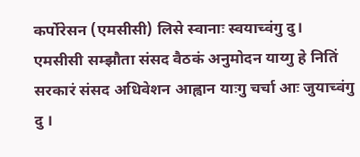कर्पोरेसन (एमसीसी) लिसे स्वानाः स्वयाच्वंगु दु। एमसीसी सम्झौता संसद वैठकं अनुमोदन याय्गु हे नितिं सरकारं संसद अधिवेशन आह्वान याःगु चर्चा आः जुयाच्वंगु दु ।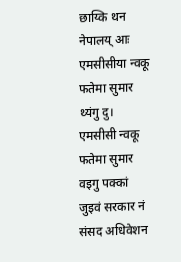छाय्कि थन नेपालय् आः एमसीसीया न्वकू फतेमा सुमार थ्यंगु दु। एमसीसी न्वकू फतेमा सुमार वइगु पक्कां जुइवं सरकार नं संसद अधिवेशन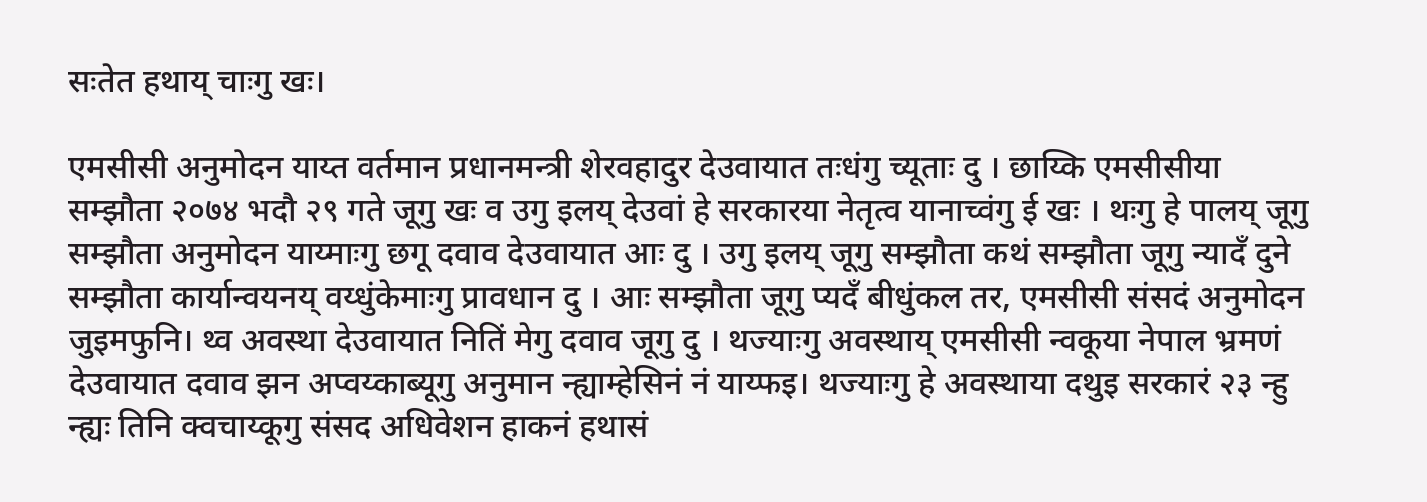सःतेत हथाय् चाःगु खः।

एमसीसी अनुमोदन याय्त वर्तमान प्रधानमन्त्री शेरवहादुर देउवायात तःधंगु च्यूताः दु । छाय्कि एमसीसीया सम्झौता २०७४ भदौ २९ गते जूगु खः व उगु इलय् देउवां हे सरकारया नेतृत्व यानाच्वंगु ई खः । थःगु हे पालय् जूगु सम्झौता अनुमोदन याय्माःगु छगू दवाव देउवायात आः दु । उगु इलय् जूगु सम्झौता कथं सम्झौता जूगु न्यादँ दुने सम्झौता कार्यान्वयनय् वय्धुंकेमाःगु प्रावधान दु । आः सम्झौता जूगु प्यदँ बीधुंकल तर, एमसीसी संसदं अनुमोदन जुइमफुनि। थ्व अवस्था देउवायात नितिं मेगु दवाव जूगु दु । थज्याःगु अवस्थाय् एमसीसी न्वकूया नेपाल भ्रमणं देउवायात दवाव झन अप्वय्काब्यूगु अनुमान न्ह्याम्हेसिनं नं याय्फइ। थज्याःगु हे अवस्थाया दथुइ सरकारं २३ न्हु न्ह्यः तिनि क्वचाय्कूगु संसद अधिवेशन हाकनं हथासं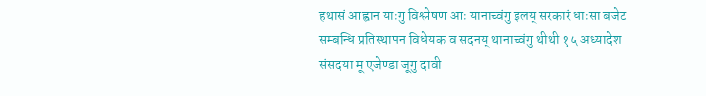हथासं आह्वान याःगु विश्लेषण आः यानाच्वंगु इलय् सरकारं धाःसा बजेट सम्बन्धि प्रतिस्थापन विधेयक व सदनय् थानाच्वंगु थीथी १५ अध्यादेश संसदया मू एजेण्डा जूगु दावी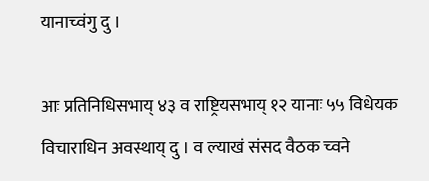यानाच्वंगु दु ।

आः प्रतिनिधिसभाय् ४३ व राष्ट्रियसभाय् १२ यानाः ५५ विधेयक विचाराधिन अवस्थाय् दु । व ल्याखं संसद वैठक च्वने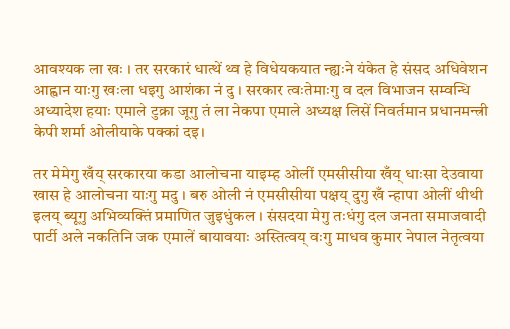आवश्यक ला खः । तर सरकारं धात्थें थ्व हे विधेयकयात न्ह्यःने यंकेत हे संसद अधिवेशन आह्वान याःगु खःला धइगु आशंका नं दु । सरकार त्वःतेमाःगु व दल विभाजन सम्वन्धि अध्यादेश हयाः एमाले टुक्रा जूगु तं ला नेकपा एमाले अध्यक्ष लिसें निवर्तमान प्रधानमन्त्री केपी शर्मा ओलीयाके पक्कां दइ।

तर मेमेगु खँय् सरकारया कडा आलोचना याइम्ह ओलीं एमसीसीया खँय् धाःसा देउवाया खास हे आलोचना याःगु मदु । बरु ओली नं एमसीसीया पक्षय् दुगु खँ न्हापा ओलीं थीथी इलय् ब्यूगु अभिव्यक्तिं प्रमाणित जुइधुंकल । संसदया मेगु तःधंगु दल जनता समाजवादी पार्टी अले नकतिनि जक एमालें बायावयाः अस्तित्वय् वःगु माधव कुमार नेपाल नेतृत्वया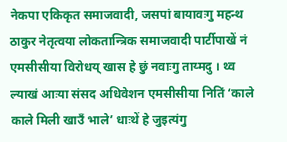नेकपा एकिकृत समाजवादी, जसपां बायावःगु महन्थ ठाकुर नेतृत्वया लोकतान्त्रिक समाजवादी पार्टीपाखें नं एमसीसीया विरोधय् खास हे छुं नवाःगु ताय्मदु । थ्व ल्याखं आःया संसद अधिवेशन एमसीसीया नितिं ‘काले काले मिली खाउँ भाले’ धाःथें हे जुइत्यंगु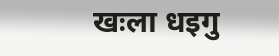खःला धइगु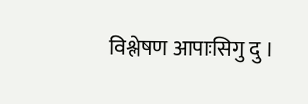विश्लेषण आपाःसिगु दु ।